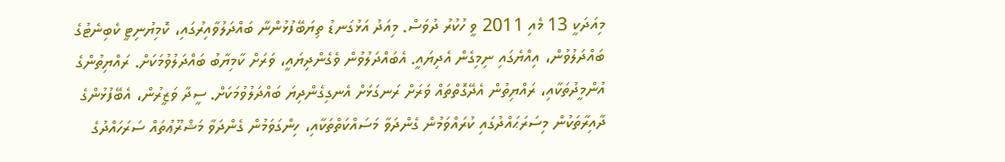މިއަދަކީ 13 މެއި 2011 ވީ ހުކުރު ދުވަސް. މިއަދު އަޅުގަނޑު ތިޔަބޭފުޅުންނާ ބައްދަލުވާއިރުގައި، ކޮމިޔުނިޓީ ކެބިނެޓުގެ ބައްދަލުވުން، އިއްޔެގައި ނިމިގެން އެދިޔައީ. އެބައްދަލުވުން ވެގެންދިޔައީ، ވަރަށް ކާމިޔާބު ބައްދަލުވުމަކަށް. ރައްޔިތުންގެ އުންމީދުތަކާއި، ރައްޔިތުން އެދޭގޮތްތައް ވަރަށް ރަނގަޅަށް އެނގިގެންދިޔަ ބައްދަލުވުމަކަށް. ސީދާ ވަޒީރުން، އެބޭފުޅުންގެ ދާއިރާތަކުން މިސަރަޙައްދުގައި ކުރައްވަމުން ގެންދަވާ މަސައްކަތްތަކާއި، ހިންގަވަމުން ގެންދަވާ މަޝްރޫޢުތައް ސަރަހައްދުގެ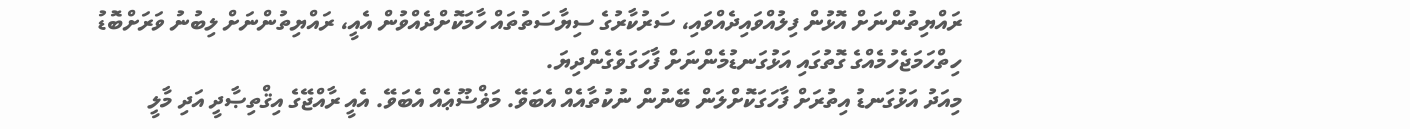ރައްޔިތުންނަށް އޮޅުން ފިލުއްވައިދެއްވައި، ސަރުކާރުގެ ސިޔާސަތުތައް ހާމަކޮށްދެއްވުން އެއީ، ރައްޔިތުންނަށް ލިބުނު ވަރަށްބޮޑު ހިތްހަމަޖެހުމެއްގެ ގޮތުގައި އަޅުގަނޑުމެންނަށް ފާހަގަވެގެންދިޔަ.
މިއަދު އަޅުގަނޑު އިތުރަށް ފާހަގަކޮށްލަން ބޭނުން ނުކުތާއެއް އެބަވޭ. މަޥްޟޫޢެއް އެބަވޭ. އެއީ ރާއްޖޭގެ އިޤްތިޞާދީ އަދި މާލީ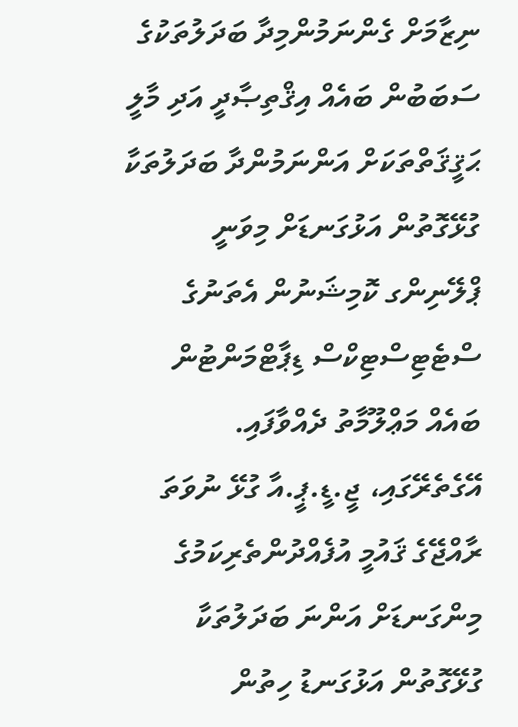ނިޒާމަށް ގެންނަމުންމިދާ ބަދަލުތަކުގެ ސަބަބުން ބައެއް އިޤްތިޞާދީ އަދި މާލީ ޙަޤީޤަތްތަކަށް އަންނަމުންދާ ބަދަލުތަކާ ގުޅޭގޮތުން އަޅުގަނޑަށް މިވަނީ ޕްލޭނިންގ ކޮމިޝަނުން އެތަނުގެ ސްޓެޓިސްޓިކްސް ޑިޕާޓްމަންޓުން ބައެއް މަޢްލޫމާތު ދެއްވާފައި. އޭގެތެރޭގައި، ޖީ.ޑީ.ޕީ.އާ ގުޅޭ ނުވަތަ ރާއްޖޭގެ ޤައުމީ އުފެއްދުންތެރިކަމުގެ މިންގަނޑަށް އަންނަ ބަދަލުތަކާ ގުޅޭގޮތުން އަޅުގަނޑު ހިތުން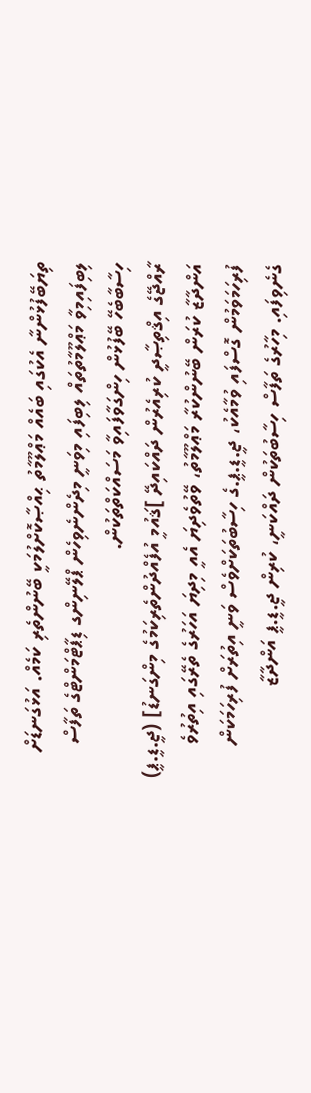ތިޔަބޭފުޅުންނާ އެކުގައި ބައެއް މަޢްލޫމާތު ޙިއްޞާކޮށްލުމަކީ ބޭނުންތެރި ކަމެއް. އަޅުގަނޑަށް ލިބިފައިމިވާ މަޢްލޫމާތުތައް ލިބިފައި މިވަނީ މިދެންނެވިހެން ޕްލޭނިންގ ޑިޕާޓްމަންޓްގެ ތަފާސް ހިސާބާބެހޭ ބޭފުޅުން ހިންގަވާފައިވާ މަސައްކަތްތަކުން.
ރާއްޖޭގެ އިޤްތިޞާދީ ކުރިއެރުން ދައްކައިދޭ ]ޤައުމީ އުފެއްދުންތެރިކަމުގެ މިންގަނޑު] (ޖީ.ޑީ.ޕީ) އަންދާޒާ ކުރަން ބޭނުންކުރާ މަޢްލޫމާތު، ވޭތުވެދިޔަ އެއީ މިދިޔަ އަހަރުގެ ތެރޭގައި އިތުރުވެ ފުރިހަމަވަމުން ގޮސްފައި ވުމާއެކު، ޖީ.ޑީ.ޕީ.ގެ ހިސާބުތަކަށްވެސް ވަނީ އިތުރަށް ފުރިހަމަކަން ގެނެވިފައި. މިހާރުގެ ތަފާސް ހިސާބުތަކުން ދައްކަނީ، ކުރިން ޖީ.ޑީ.ޕީ އަންދާޒާ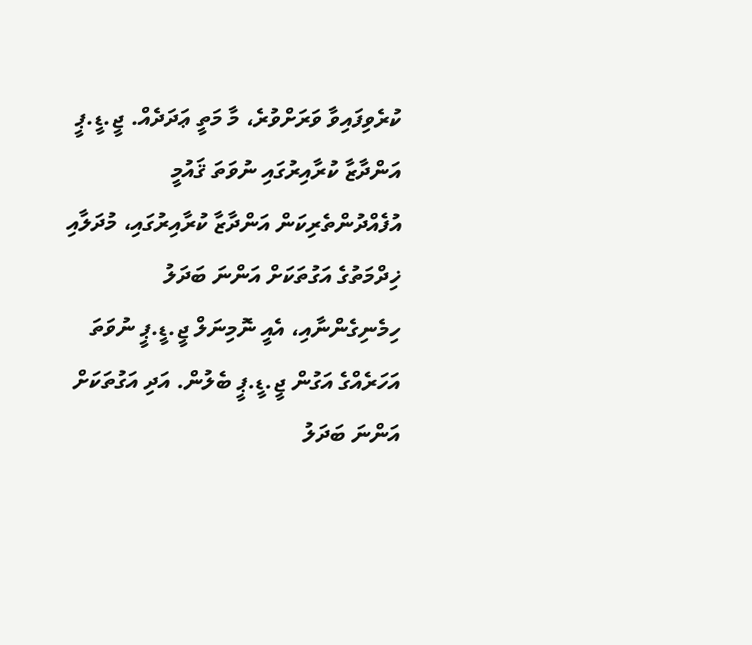ކުރެވިފައިވާ ވަރަށްވުރެ، މާ މަތީ ޢަދަދެއް. ޖީ.ޑީ.ޕީ އަންދާޒާ ކުރާއިރުގައި ނުވަތަ ޤައުމީ އުފެއްދުންތެރިކަން އަންދާޒާ ކުރާއިރުގައި، މުދަލާއި ޚިދްމަތުގެ އަގުތަކަށް އަންނަ ބަދަލު ހިމެނިގެންނާއި، އެއީ ނޮމިނަލް ޖީ.ޑީ.ޕީ ނުވަތަ އަހަރެއްގެ އަގުން ޖީ.ޑީ.ޕީ ބެލުން. އަދި އަގުތަކަށް އަންނަ ބަދަލު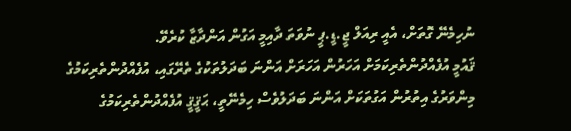ނުހިމެނޭ ގޮތަށް، އެއީ ރިއަލް ޖީ.ޑީ.ޕީ ނުވަތަ ދާއިމީ އަގުން އަންދާޒާ ކުރެވޭ.
ޤައުމީ އުފެއްދުންތެރިކަމަށް އަހަރުން އަހަރަށް އަންނަ ބަދަލުތަކުގެ ތެރޭގައި، އުފެއްދުންތެރިކަމުގެ މިންވަރުގެ އިތުރުން އަގުތަކަށް އަންނަ ބަދަލުވެސް ހިމެނޭތީ، ޙަޤީޤީ އުފެއްދުންތެރިކަމުގެ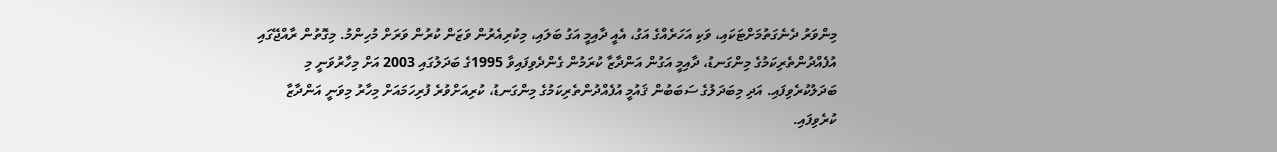މިންވަރު ދެނެގަތުމަށްޓަކައި، ވަކި އަހަރެއްގެ އަގު، އެއީ ދާއިމީ އަގު ބަލައި، މިކުރިއެރުން ވަޒަން ކުރުން ވަރަށް މުހިންމު. މިގޮތުން ރާއްޖޭގައި އުފެއްދުންތެރިކަމުގެ މިންގަނޑު، ދާއިމީ އަގުން އަންދާޒާ ކުރަމުން ގެންދެވިފައިވާ 1995ގެ ބަދަލުގައި 2003 އަށް މިހާރުވަނީ މި ބަދަލުކުރެވިފައި. އަދި މިބަދަލުގެ ސަބަބުން ޤައުމީ އުފެއްދުންތެރިކަމުގެ މިންގަނޑު، ކުރިއަށްވުރެ ފުރިހަމައަށް މިހާރު މިވަނީ އަންދާޒާ ކުރެވިފައި.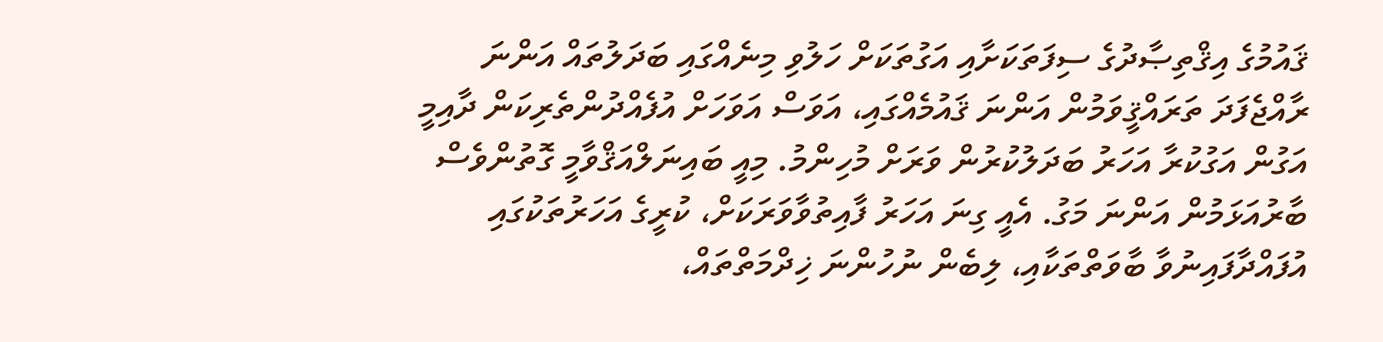ޤައުމުގެ އިޤްތިޞާދުގެ ސިފަތަކަށާއި އަގުތަކަށް ހަލުވި މިނެއްގައި ބަދަލުތައް އަންނަ ރާއްޖެފަދަ ތަރައްޤީވަމުން އަންނަ ޤައުމެއްގައި، އަވަސް އަވަހަށް އުފެއްދުންތެރިކަން ދާއިމީ އަގުން އަގުކުރާ އަހަރު ބަދަލުކުރުން ވަރަށް މުހިންމު. މިއީ ބައިނަލްއަޤްވާމީ ގޮތުންވެސް ބާރުއަޅަމުން އަންނަ މަގު. އެއީ ގިނަ އަހަރު ފާއިތުވާވަރަކަށް، ކުރީގެ އަހަރުތަކުގައި އުފައްދާފައިނުވާ ބާވަތްތަކާއި، ލިބެން ނުހުންނަ ޚިދްމަތްތައް،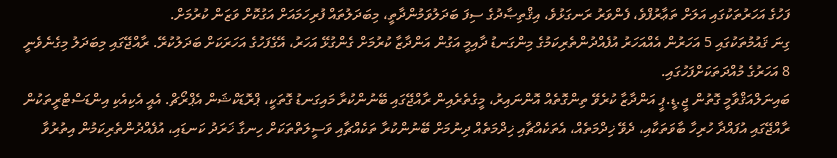ފަހުގެ އަހަރުތަކުގައި އަލަށް ތަޢާރުފްވެ، ފެންވަރު ރަނގަޅުވެ، އިޤްތިޞާދުގެ ސިފަ ބަދަލުވަމުންދާތީ، މިބަދަލުތައް ފުރިހަމައަށް އަގުކޮށް ވަޒަން ކުރުމަށް.
ގިނަ ޤައުމުތަކުގައި 5 އަހަރުން އެއްއަހަރު އުފެއްދުންތެރިކަމުގެ މިންގަނޑު ދާއިމީ އަގުން އަންދާޒާ ކުރުމަށް ގެންގުޅޭ އަހަރު، އޭގެފަހުގެ އަހަރަކަށް ބަދަލުކުރޭ. ރާއްޖޭގައި މިބަދަލު މިގެނެވެނީ 8 އަހަރުގެ މުއްދަތަކަށްފަހުގައި.
ބައިނަލްއަޤްވާމީ ގޮތުން ޖީ.ޑީ.ޕީ އަންދާޒާ ކުރެވޭ ތިންގޮތެއް އޮންނައިރު، މީގެތެރެއިން ރާއްޖޭގައި ބޭނުންކުރާ މައިގަނޑު ގޮތަކީ، ޕްރޮޑަކްޝަން އެޕްރޯޗް. އެއީ އެކިއެކި އިންޑަސްޓްރީތަކުން ރާއްޖޭގައި އުފައްދާ ހުރިހާ ބާވަތަކާއި، ދެވޭ ޚިދްމަތެއް، އެތަކެއްޗާއި ޚިދްމަތެއް ދިނުމަށް ބޭނުންކުރާ ތަކެއްޗާއި ވަސީލަތްތަކަށް ހިނގާ ޚަރަދު ކަނޑައި، އުފެއްދުންތެރިކަމުން އިތުރުވާ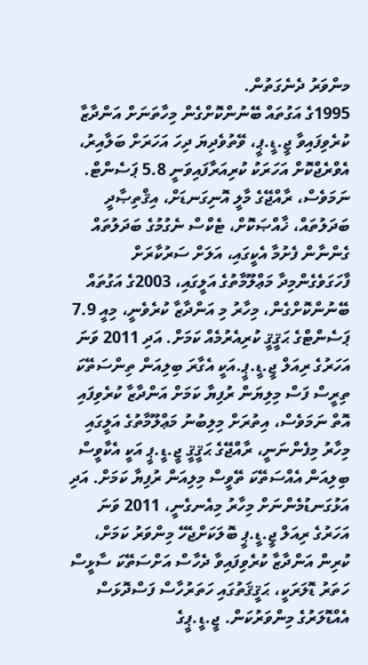މންވަރު ދެނެގަތުން.
1995ގެ އަގުތައް ބޭނުންކޮށްގެން މިހާތަނަށް އަންދާޒާ ކުރެވިފައިވާ ޖީ.ޑީ.ޕީ، ވޭތުވެދިޔަ ދިހަ އަހަރަށް ބަލާއިރު، އެވްރެޖްކޮށް އަހަރަކު ކުރިއަރާފައިވަނީ 5.8 ޕަސެންޓް. ނަމަވެސް، ރާއްޖޭގެ މާލީ އޮނިގަނޑަށް، އިޤްތިޞާދީ ބަދަލުތައް، ޚާއްޞަކޮށް، ޓެކްސް ނެގުމުގެ ބަދަލުތައް ގެންނާން ފެށުމާ އެކީގައި، އަލަށް ސަރުކާރަށް ފާހަގަވެގެންމިދާ މަޢްލޫމާތުގެ އަލީގައި، 2003ގެ އަގުތައް ބޭނުންކޮށްގެން، މިހާރު މި އަންދާޒާ ކުރެވެނީ، މިއީ 7.9 ޕަސެންޓްގެ ޙަޤީޤީ ކުރިއެރުމެއް ކަމަށް. އަދި 2011 ވަނަ އަހަރުގެ ރިއަލް ޖީ.ޑީ.ޕީ.އަކީ އެގާރަ ބިލިއަން ތިންސަތޭކަ ތިރީސް ފަސް މިލިޔަން ރުފިޔާ ކަމަށް އަންދާޒާ ކުރެވިފައި އޮތް ނަމަވެސް، އިތުރަށް މިލިބުނު މަޢްލޫމާތުގެ އަލީގައި މިހާރު މިފެންނަނީ، ރާއްޖޭގެ ޙަޤީޤީ ޖީ.ޑީ.ޕީ އަކީ އެކާވީސް ބިލިއަން އެއްސަތޭކަ ތޭވީސް މިލިއަން ރުފިޔާ ކަމަށް. އަދި އަޅުގަނޑުމެންނަށް މިހާރު މިއެނގެނީ، 2011 ވަނަ އަހަރުގެ ރިއަލް ޖީ.ޑީ.ޕީ ބޮލަކަށްޖެހޭ މިންވަރު ކަމަށް، ކުރިން އަންދާޒާ ކުރެވިފައިވާ ދެހާސް އަށްސަތޭކަ ސާޅީސް ހަތަރު ޑޮލަރަކީ، ޙަޤީޤަތުގައި ހަތަރުހާސް ފަސްދޮޅަސް އެއްޑޮލަރުގެ މިންވަރުކަން. ޖީ.ޑީ.ޕީގެ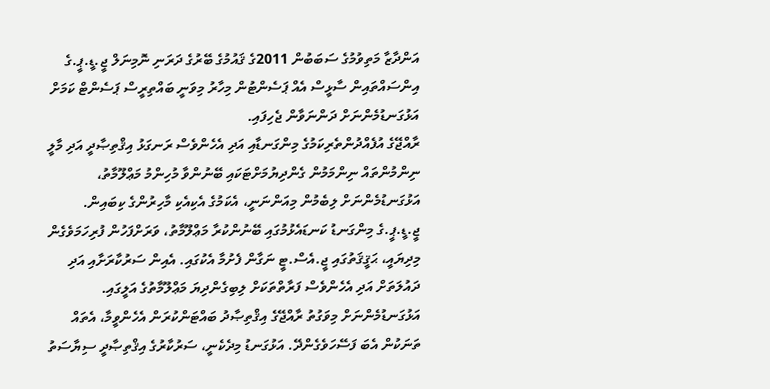އަންދާޒާ މަތިވުމުގެ ސަބަބުން 2011ގެ ޤައުމުގެ ބޭރުގެ ދަރަނި ނޮމިނަލް ޖީ.ޑީ.ޕީ.ގެ އިންސައްތައިން ސާޅީސް އެއް ޕަސެންޓުން މިހާރު މިވަނީ ބައްތިރީސް ޕަސެންޓް ކަމަށް އަޅުގަނޑުމެންނަށް ދަންނަވާން ޖެހިފައި.
ރާއްޖޭގެ އުފެއްދުންތެރިކަމުގެ މިންގަނޑާއި އަދި އެހެންވެސް ރަނގަޅު އިޤްތިޞާދީ އަދި މާލީ ނިންމުންތައް ނިންމަމުން ގެންދިޔުމަށްޓަކައި ބޭނުންވާ މުހިންމު މަޢްލޫމާތު، އަޅުގަނޑުމެންނަށް ލިބެމުން މިއަންނަނީ، އެކަމުގެ އެކިއެކި މާހިރުންގެ ކިބައިން. ޖީ.ޑީ.ޕީ.ގެ މިންގަނޑު ކަނޑައެޅުމުގައި ބޭނުންކުރާ މަޢްލޫމާތު، ވަރަށްފަހުން ފުރިހަމަވެގެން މިދިޔައީ، ޙަޤީޤަތުގައި ޖީ.އެސް.ޓީ ނަގާން ފެށުމާ އެކުގައި. އެއިން ސަރުކާރަށާއި އަދި ދައުލަތަށް އަދި އެހެންވެސް ފަރާތްތަކަށް ލިބިގެންދިޔަ މަޢްލޫމާތުގެ އަލީގައި. އަޅުގަނޑުމެންނަށް މިވަގުތު ރާއްޖޭގެ އިޤްތިޞާދު ބައްޓަންކުރަން އެހެންވީމާ، އެތައް ތަނަކުން އެބަ ފަސޭހަވެގެންދޭ. އަޅުގަނޑު މިދެކެނީ، ސަރުކާރުގެ އިޤްތިޞާދީ ސިޔާސަތު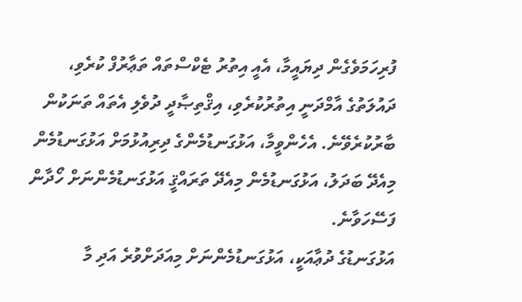ފުރިހަމަވެގެން ދިޔައީމާ، އެއީ އިތުރު ޓެކްސްތައް ތަޢާރުފް ކުރެވި، ދައުލަތުގެ އާމްދަނީ އިތުރުކުރެވި، އިޤްތިޞާދީ ދުވެލި އެތައް ތަނަކުން ބާރުކުރެވޭނެ. އެހެންވީމާ، އަޅުގަނޑުމެންގެ ދިރިއުޅުމަށް އަޅުގަނޑުމެން މިއެދޭ ބަދަލު، އަޅުގަނޑުމެން މިއެދޭ ތަރައްޤީ އަޅުގަނޑުމެންނަށް ހޯދާން ފަސޭހަވާނެ.
އަޅުގަނޑުގެ ދުޢާއަކީ، އަޅުގަނޑުމެންނަށް މިއަދަށްވުރެ އަދި މާ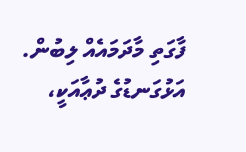ފާގަތި މާދަމައެއް ލިބުން. އަޅުގަނޑުގެ ދުޢާއަކީ،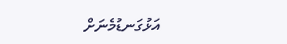އަޅުގަނޑުމެނަށް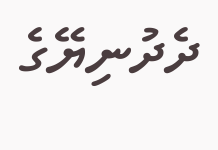ދެދުނިޔޭގެ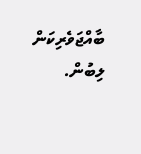ބާއްޖަވެރިކަން ލިބުން.